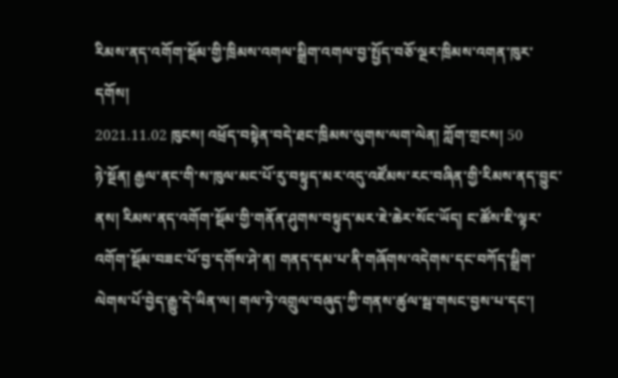རིམས་ནད་འགོག་སྡོམ་གྱི་ཁྲིམས་འགལ་སྒྲིག་འགལ་བྱ་སྤྱོད་བཅོ་ལྔར་ཁྲིམས་འགན་ཁུར་དགོས།
2021.11.02 ཁུངས། འཕྲོད་བསྟེན་བདེ་ཐང་ཁྲིམས་ལུགས་ལག་ལེན། ཀློག་གྲངས། 50
ཉེ་སྔོན། རྒྱལ་ནང་གི་ས་ཁུལ་མང་པོ་རུ་བསྟུད་མར་འདུ་འཛོམས་རང་བཞིན་གྱི་རིམས་ནད་བྱུང་ནས། རིམས་ནད་འགོག་སྡོམ་གྱི་གནོན་ཤུགས་བསྟུད་མར་ཇེ་ཆེར་སོང་ཡོད། ང་ཚོས་ཇི་ལྟར་འགོག་སྡོམ་བཟང་པོ་བྱ་དགོས་ཤེ་ན། གནད་དམ་པ་ནི་གཞོགས་འདེགས་དང་བཀོད་སྒྲིག་ལེགས་པོ་བྱེད་རྒྱུ་དེ་ཡིན་ལ། གལ་ཏེ་འགྲུལ་བཞུད་ཀྱི་གནས་ཚུལ་སྦ་གསང་བྱས་པ་དང་།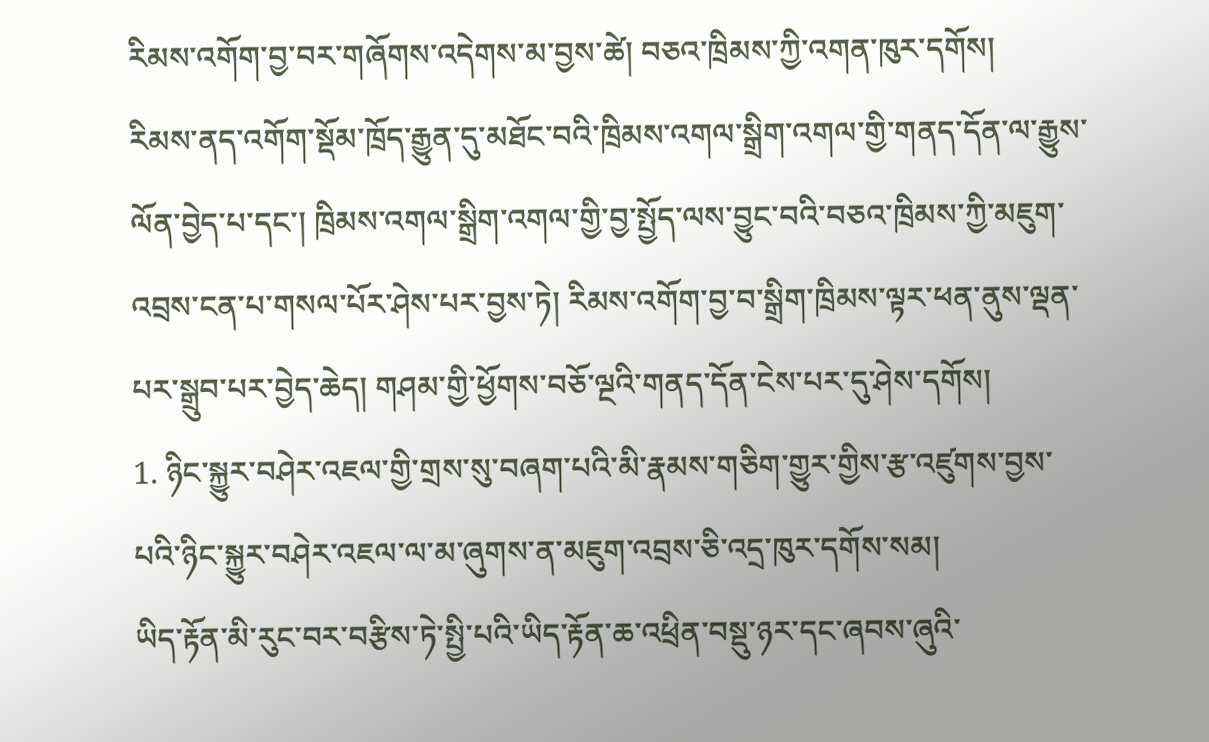རིམས་འགོག་བྱ་བར་གཞོགས་འདེགས་མ་བྱས་ཚེ། བཅའ་ཁྲིམས་ཀྱི་འགན་ཁུར་དགོས།
རིམས་ནད་འགོག་སྡོམ་ཁྲོད་རྒྱུན་དུ་མཐོང་བའི་ཁྲིམས་འགལ་སྒྲིག་འགལ་གྱི་གནད་དོན་ལ་རྒྱུས་ལོན་བྱེད་པ་དང་། ཁྲིམས་འགལ་སྒྲིག་འགལ་གྱི་བྱ་སྤྱོད་ལས་བྱུང་བའི་བཅའ་ཁྲིམས་ཀྱི་མཇུག་འབྲས་ངན་པ་གསལ་པོར་ཤེས་པར་བྱས་ཏེ། རིམས་འགོག་བྱ་བ་སྒྲིག་ཁྲིམས་ལྟར་ཕན་ནུས་ལྡན་པར་སྒྲུབ་པར་བྱེད་ཆེད། གཤམ་གྱི་ཕྱོགས་བཅོ་ལྔའི་གནད་དོན་ངེས་པར་དུ་ཤེས་དགོས།
1. ཉིང་སྐྱུར་བཤེར་འཇལ་གྱི་གྲས་སུ་བཞག་པའི་མི་རྣམས་གཅིག་གྱུར་གྱིས་རྩ་འཛུགས་བྱས་པའི་ཉིང་སྐྱུར་བཤེར་འཇལ་ལ་མ་ཞུགས་ན་མཇུག་འབྲས་ཅི་འདྲ་ཁུར་དགོས་སམ།
ཡིད་རྟོན་མི་རུང་བར་བརྩིས་ཏེ་སྤྱི་པའི་ཡིད་རྟོན་ཆ་འཕྲིན་བསྡུ་ཉར་དང་ཞབས་ཞུའི་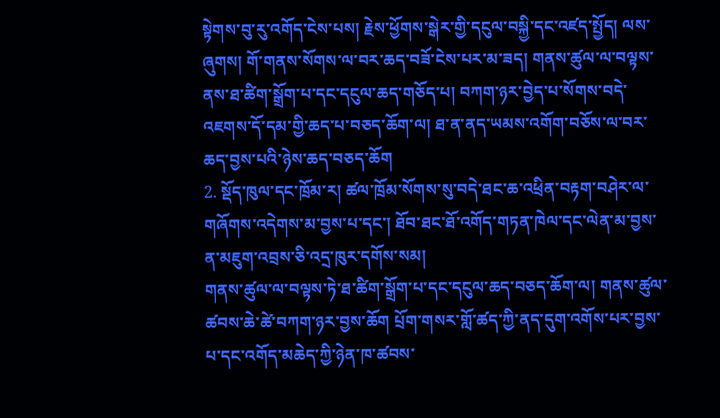སྟེགས་བུ་རུ་འགོད་ངེས་པས། རྗེས་ཕྱོགས་སྒེར་གྱི་དངུལ་བསྐྱི་དང་འཛད་སྤྱོད། ལས་ཞུགས། གོ་གནས་སོགས་ལ་བར་ཆད་བཟོ་ངེས་པར་མ་ཟད། གནས་ཚུལ་ལ་བལྟས་ནས་ཐ་ཚིག་སྒྲོག་པ་དང་དངུལ་ཆད་གཅོད་པ། བཀག་ཉར་བྱེད་པ་སོགས་བདེ་འཇགས་དོ་དམ་གྱི་ཆད་པ་བཅད་ཆོག་ལ། ཐ་ན་ནད་ཡམས་འགོག་བཅོས་ལ་བར་ཆད་བྱས་པའི་ཉེས་ཆད་བཅད་ཆོག
2. སྡོད་ཁུལ་དང་ཁྲོམ་ར། ཚལ་ཁྲོམ་སོགས་སུ་བདེ་ཐང་ཆ་འཕྲིན་བརྟག་བཤེར་ལ་གཞོགས་འདེགས་མ་བྱས་པ་དང་། ཐོབ་ཐང་ཐོ་འགོད་གཏན་ཁེལ་དང་ལེན་མ་བྱས་ན་མཇུག་འབྲས་ཅི་འདྲ་ཁུར་དགོས་སམ།
གནས་ཚུལ་ལ་བལྟས་ཏེ་ཐ་ཚིག་སྒྲོག་པ་དང་དངུལ་ཆད་བཅད་ཆོག་ལ། གནས་ཚུལ་ཚབས་ཆེ་ཚེ་བཀག་ཉར་བྱས་ཆོག པྲོག་གསར་གློ་ཚད་ཀྱི་ནད་དུག་འགོས་པར་བྱས་པ་དང་འགོད་མཆེད་ཀྱི་ཉེན་ཁ་ཚབས་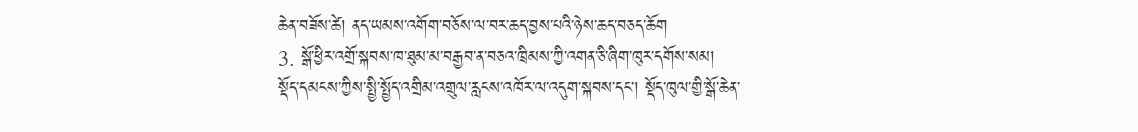ཆེན་བཟོས་ཚེ། ནད་ཡམས་འགོག་བཅོས་ལ་བར་ཆད་བྱས་པའི་ཉེས་ཆད་བཅད་ཆོག
3. སྒོ་ཕྱིར་འགྲོ་སྐབས་ཁ་ཐུམ་མ་བརྒྱབ་ན་བཅའ་ཁྲིམས་ཀྱི་འགན་ཅི་ཞིག་ཁུར་དགོས་སམ།
སྡོད་དམངས་ཀྱིས་སྤྱི་སྤྱོད་འགྲིམ་འགྲུལ་རླངས་འཁོར་ལ་འདུག་སྐབས་དང་། སྡོད་ཁུལ་གྱི་སྒོ་ཆེན་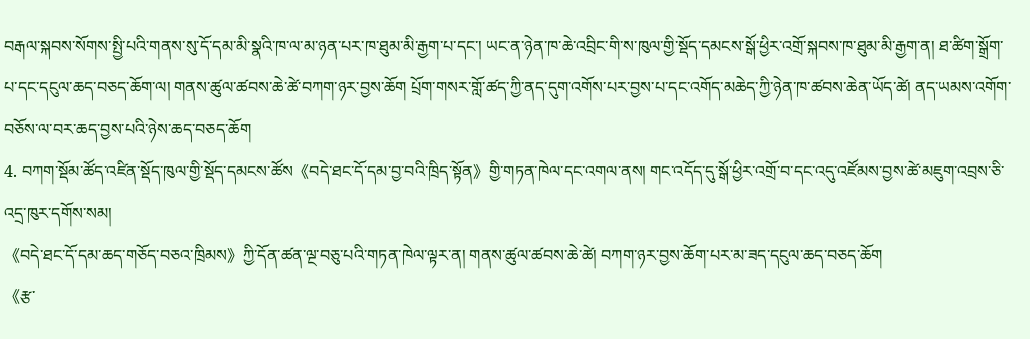བརྒལ་སྐབས་སོགས་སྤྱི་པའི་གནས་སུ་དོ་དམ་མི་སྣའི་ཁ་ལ་མ་ཉན་པར་ཁ་ཐུམ་མི་རྒྱག་པ་དང་། ཡང་ན་ཉེན་ཁ་ཆེ་འབྲིང་གི་ས་ཁུལ་གྱི་སྡོད་དམངས་སྒོ་ཕྱིར་འགྲོ་སྐབས་ཁ་ཐུམ་མི་རྒྱག་ན། ཐ་ཚིག་སྒྲོག་པ་དང་དངུལ་ཆད་བཅད་ཆོག་ལ། གནས་ཚུལ་ཚབས་ཆེ་ཚེ་བཀག་ཉར་བྱས་ཆོག པྲོག་གསར་གློ་ཚད་ཀྱི་ནད་དུག་འགོས་པར་བྱས་པ་དང་འགོད་མཆེད་ཀྱི་ཉེན་ཁ་ཚབས་ཆེན་ཡོད་ཚེ། ནད་ཡམས་འགོག་བཅོས་ལ་བར་ཆད་བྱས་པའི་ཉེས་ཆད་བཅད་ཆོག
4. བཀག་སྡོམ་ཚོད་འཛིན་སྡོད་ཁུལ་གྱི་སྡོད་དམངས་ཚོས《བདེ་ཐང་དོ་དམ་བྱ་བའི་ཁྲིད་སྟོན》གྱི་གཏན་ཁེལ་དང་འགལ་ནས། གང་འདོད་དུ་སྒོ་ཕྱིར་འགྲོ་བ་དང་འདུ་འཛོམས་བྱས་ཚེ་མཇུག་འབྲས་ཅི་འདྲ་ཁུར་དགོས་སམ།
《བདེ་ཐང་དོ་དམ་ཆད་གཅོད་བཅའ་ཁྲིམས》ཀྱི་དོན་ཚན་ལྔ་བཅུ་པའི་གཏན་ཁེལ་ལྟར་ན། གནས་ཚུལ་ཚབས་ཆེ་ཚེ། བཀག་ཉར་བྱས་ཆོག་པར་མ་ཟད་དངུལ་ཆད་བཅད་ཆོག
《རྩ་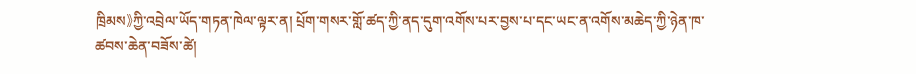ཁྲིམས》ཀྱི་འབྲེལ་ཡོད་གཏན་ཁེལ་ལྟར་ན། པྲོག་གསར་གློ་ཚད་ཀྱི་ནད་དུག་འགོས་པར་བྱས་པ་དང་ཡང་ན་འགོས་མཆེད་ཀྱི་ཉེན་ཁ་ཚབས་ཆེན་བཟོས་ཚེ།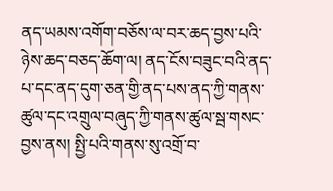ནད་ཡམས་འགོག་བཅོས་ལ་བར་ཆད་བྱས་པའི་ཉེས་ཆད་བཅད་ཆོག་ལ། ནད་ངོས་བཟུང་བའི་ནད་པ་དང་ནད་དུག་ཅན་གྱི་ནད་པས་ནད་ཀྱི་གནས་ཚུལ་དང་འགྲུལ་བཞུད་ཀྱི་གནས་ཚུལ་སྦ་གསང་བྱས་ནས། སྤྱི་པའི་གནས་སུ་འགྲོ་བ་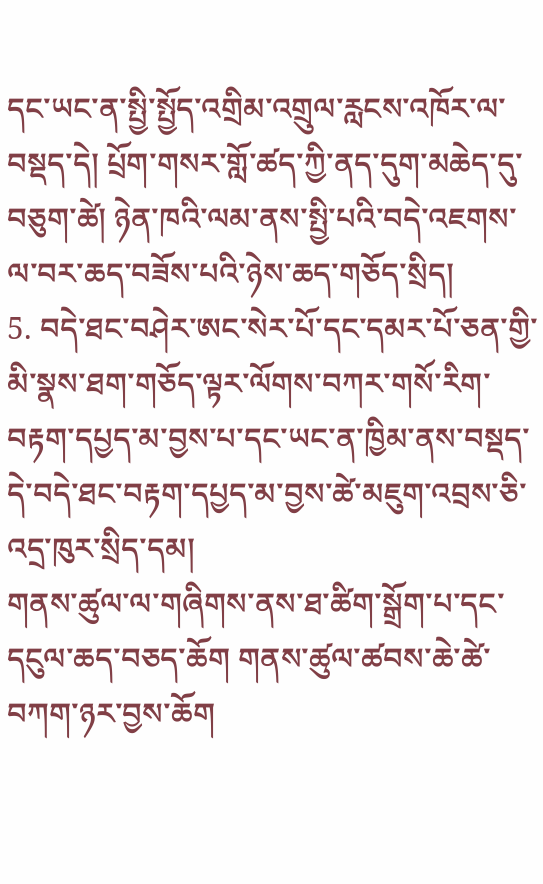དང་ཡང་ན་སྤྱི་སྤྱོད་འགྲིམ་འགྲུལ་རླངས་འཁོར་ལ་བསྡད་དེ། པྲོག་གསར་གློ་ཚད་ཀྱི་ནད་དུག་མཆེད་དུ་བཅུག་ཚེ། ཉེན་ཁའི་ལམ་ནས་སྤྱི་པའི་བདེ་འཇགས་ལ་བར་ཆད་བཟོས་པའི་ཉེས་ཆད་གཅོད་སྲིད།
5. བདེ་ཐང་བཤེར་ཨང་སེར་པོ་དང་དམར་པོ་ཅན་གྱི་མི་སྣས་ཐག་གཅོད་ལྟར་ལོགས་བཀར་གསོ་རིག་བརྟག་དཔྱད་མ་བྱས་པ་དང་ཡང་ན་ཁྱིམ་ནས་བསྡད་དེ་བདེ་ཐང་བརྟག་དཔྱད་མ་བྱས་ཚེ་མཇུག་འབྲས་ཅི་འདྲ་ཁུར་སྲིད་དམ།
གནས་ཚུལ་ལ་གཞིགས་ནས་ཐ་ཚིག་སྒྲོག་པ་དང་དངུལ་ཆད་བཅད་ཆོག གནས་ཚུལ་ཚབས་ཆེ་ཚེ་བཀག་ཉར་བྱས་ཆོག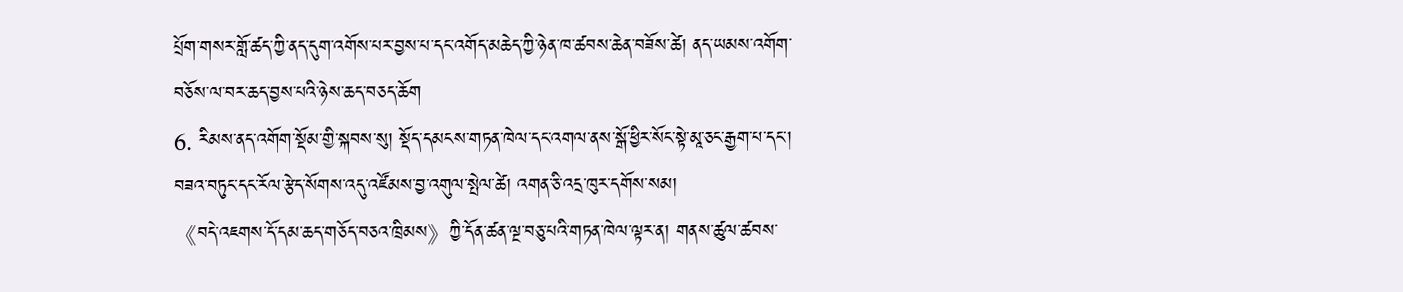པྲོག་གསར་གློ་ཚད་ཀྱི་ནད་དུག་འགོས་པར་བྱས་པ་དང་འགོད་མཆེད་ཀྱི་ཉེན་ཁ་ཚབས་ཆེན་བཟོས་ཚེ། ནད་ཡམས་འགོག་བཅོས་ལ་བར་ཆད་བྱས་པའི་ཉེས་ཆད་བཅད་ཆོག
6. རིམས་ནད་འགོག་སྡོམ་གྱི་སྐབས་སུ། སྡོད་དམངས་གཏན་ཁེལ་དང་འགལ་ནས་སྒོ་ཕྱིར་སོང་སྟེ་མཱ་ཅང་རྒྱག་པ་དང་། བཟའ་བཏུང་དང་རོལ་རྩེད་སོགས་འདུ་འཛོམས་བྱ་འགུལ་སྤེལ་ཚེ། འགན་ཅི་འདྲ་ཁུར་དགོས་སམ།
《བདེ་འཇགས་དོ་དམ་ཆད་གཅོད་བཅའ་ཁྲིམས》ཀྱི་དོན་ཚན་ལྔ་བཅུ་པའི་གཏན་ཁེལ་ལྟར་ན། གནས་ཚུལ་ཚབས་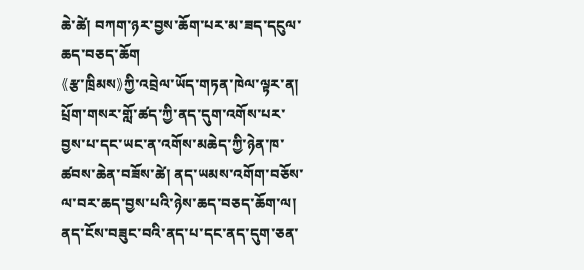ཆེ་ཚེ། བཀག་ཉར་བྱས་ཆོག་པར་མ་ཟད་དངུལ་ཆད་བཅད་ཆོག
《རྩ་ཁྲིམས》ཀྱི་འབྲེལ་ཡོད་གཏན་ཁེལ་ལྟར་ན། པྲོག་གསར་གློ་ཚད་ཀྱི་ནད་དུག་འགོས་པར་བྱས་པ་དང་ཡང་ན་འགོས་མཆེད་ཀྱི་ཉེན་ཁ་ཚབས་ཆེན་བཟོས་ཚེ། ནད་ཡམས་འགོག་བཅོས་ལ་བར་ཆད་བྱས་པའི་ཉེས་ཆད་བཅད་ཆོག་ལ། ནད་ངོས་བཟུང་བའི་ནད་པ་དང་ནད་དུག་ཅན་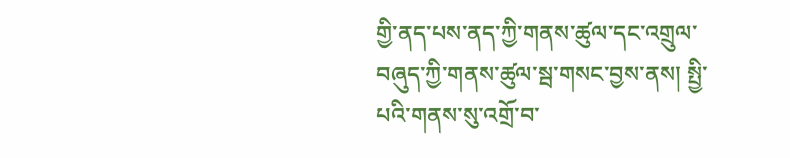གྱི་ནད་པས་ནད་ཀྱི་གནས་ཚུལ་དང་འགྲུལ་བཞུད་ཀྱི་གནས་ཚུལ་སྦ་གསང་བྱས་ནས། སྤྱི་པའི་གནས་སུ་འགྲོ་བ་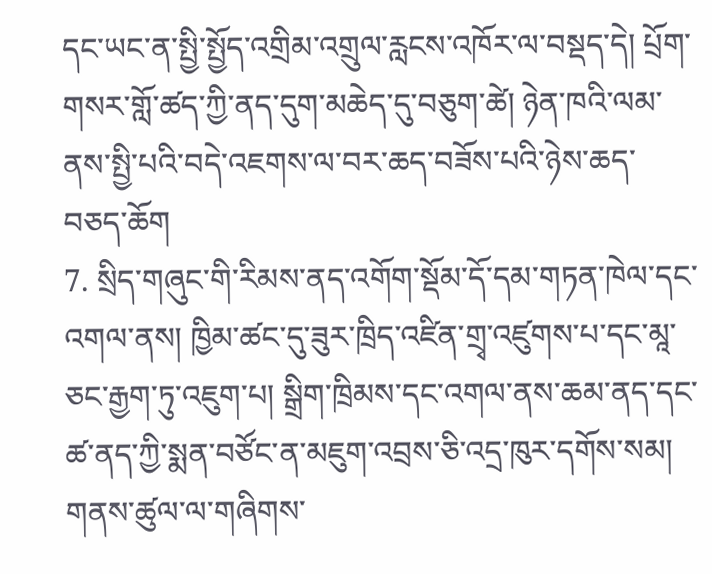དང་ཡང་ན་སྤྱི་སྤྱོད་འགྲིམ་འགྲུལ་རླངས་འཁོར་ལ་བསྡད་དེ། པྲོག་གསར་གློ་ཚད་ཀྱི་ནད་དུག་མཆེད་དུ་བཅུག་ཚེ། ཉེན་ཁའི་ལམ་ནས་སྤྱི་པའི་བདེ་འཇགས་ལ་བར་ཆད་བཟོས་པའི་ཉེས་ཆད་བཅད་ཆོག
7. སྲིད་གཞུང་གི་རིམས་ནད་འགོག་སྡོམ་དོ་དམ་གཏན་ཁེལ་དང་འགལ་ནས། ཁྱིམ་ཚང་དུ་ཟུར་ཁྲིད་འཛིན་གྲྭ་འཛུགས་པ་དང་མཱ་ཅང་རྒྱག་ཏུ་འཇུག་པ། སྒྲིག་ཁྲིམས་དང་འགལ་ནས་ཆམ་ནད་དང་ཚ་ནད་ཀྱི་སྨན་བཙོང་ན་མཇུག་འབྲས་ཅི་འདྲ་ཁུར་དགོས་སམ།
གནས་ཚུལ་ལ་གཞིགས་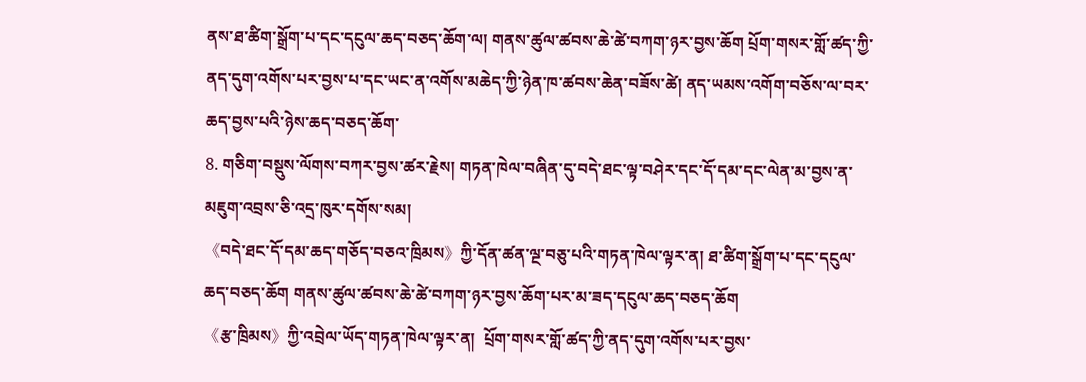ནས་ཐ་ཚིག་སྒྲོག་པ་དང་དངུལ་ཆད་བཅད་ཆོག་ལ། གནས་ཚུལ་ཚབས་ཆེ་ཚེ་བཀག་ཉར་བྱས་ཆོག པྲོག་གསར་གློ་ཚད་ཀྱི་ནད་དུག་འགོས་པར་བྱས་པ་དང་ཡང་ན་འགོས་མཆེད་ཀྱི་ཉེན་ཁ་ཚབས་ཆེན་བཟོས་ཚེ། ནད་ཡམས་འགོག་བཅོས་ལ་བར་ཆད་བྱས་པའི་ཉེས་ཆད་བཅད་ཆོག་
8. གཅིག་བསྡུས་ལོགས་བཀར་བྱས་ཚར་རྗེས། གཏན་ཁེལ་བཞིན་དུ་བདེ་ཐང་ལྟ་བཤེར་དང་དོ་དམ་དང་ལེན་མ་བྱས་ན་མཇུག་འབྲས་ཅི་འདྲ་ཁུར་དགོས་སམ།
《བདེ་ཐང་དོ་དམ་ཆད་གཅོད་བཅའ་ཁྲིམས》ཀྱི་དོན་ཚན་ལྔ་བཅུ་པའི་གཏན་ཁེལ་ལྟར་ན། ཐ་ཚིག་སྒྲོག་པ་དང་དངུལ་ཆད་བཅད་ཆོག གནས་ཚུལ་ཚབས་ཆེ་ཚེ་བཀག་ཉར་བྱས་ཆོག་པར་མ་ཟད་དངུལ་ཆད་བཅད་ཆོག
《རྩ་ཁྲིམས》ཀྱི་འབྲེལ་ཡོད་གཏན་ཁེལ་ལྟར་ན།  པྲོག་གསར་གློ་ཚད་ཀྱི་ནད་དུག་འགོས་པར་བྱས་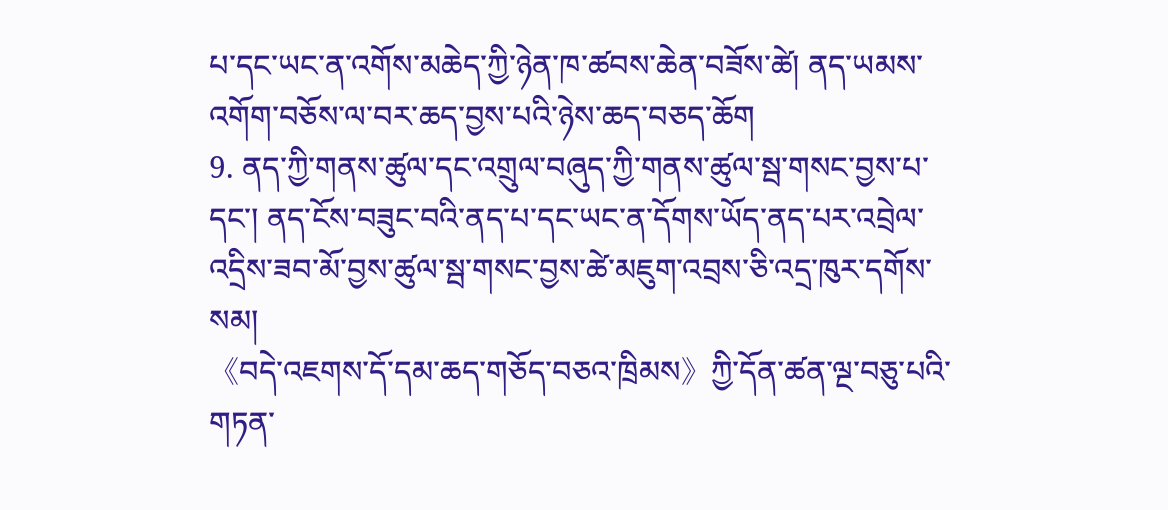པ་དང་ཡང་ན་འགོས་མཆེད་ཀྱི་ཉེན་ཁ་ཚབས་ཆེན་བཟོས་ཚེ། ནད་ཡམས་འགོག་བཅོས་ལ་བར་ཆད་བྱས་པའི་ཉེས་ཆད་བཅད་ཆོག
9. ནད་ཀྱི་གནས་ཚུལ་དང་འགྲུལ་བཞུད་ཀྱི་གནས་ཚུལ་སྦ་གསང་བྱས་པ་དང་། ནད་ངོས་བཟུང་བའི་ནད་པ་དང་ཡང་ན་དོགས་ཡོད་ནད་པར་འབྲེལ་འདྲིས་ཟབ་མོ་བྱས་ཚུལ་སྦ་གསང་བྱས་ཚེ་མཇུག་འབྲས་ཅི་འདྲ་ཁུར་དགོས་སམ།
《བདེ་འཇགས་དོ་དམ་ཆད་གཅོད་བཅའ་ཁྲིམས》ཀྱི་དོན་ཚན་ལྔ་བཅུ་པའི་གཏན་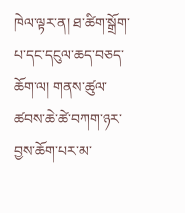ཁེལ་ལྟར་ན། ཐ་ཚིག་སྒྲོག་པ་དང་དངུལ་ཆད་བཅད་ཆོག་ལ། གནས་ཚུལ་ཚབས་ཆེ་ཚེ་བཀག་ཉར་བྱས་ཆོག་པར་མ་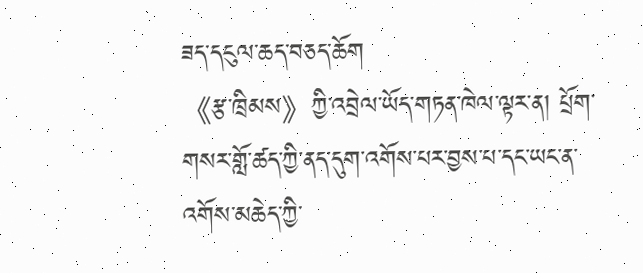ཟད་དངུལ་ཆད་བཅད་ཆོག
《རྩ་ཁྲིམས》ཀྱི་འབྲེལ་ཡོད་གཏན་ཁེལ་ལྟར་ན། པྲོག་གསར་གློ་ཚད་ཀྱི་ནད་དུག་འགོས་པར་བྱས་པ་དང་ཡང་ན་འགོས་མཆེད་ཀྱི་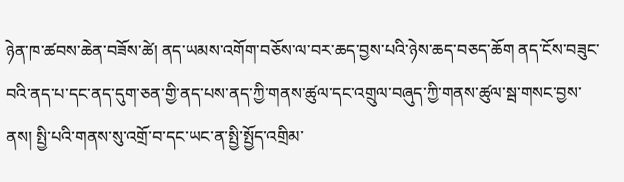ཉེན་ཁ་ཚབས་ཆེན་བཟོས་ཚེ། ནད་ཡམས་འགོག་བཅོས་ལ་བར་ཆད་བྱས་པའི་ཉེས་ཆད་བཅད་ཆོག ནད་ངོས་བཟུང་བའི་ནད་པ་དང་ནད་དུག་ཅན་གྱི་ནད་པས་ནད་ཀྱི་གནས་ཚུལ་དང་འགྲུལ་བཞུད་ཀྱི་གནས་ཚུལ་སྦ་གསང་བྱས་ནས། སྤྱི་པའི་གནས་སུ་འགྲོ་བ་དང་ཡང་ན་སྤྱི་སྤྱོད་འགྲིམ་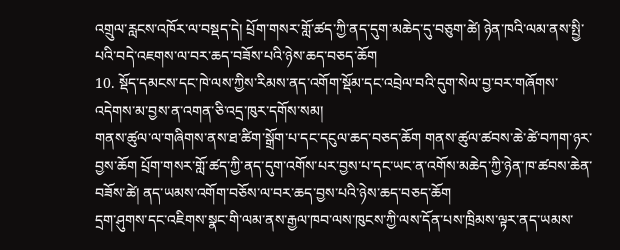འགྲུལ་རླངས་འཁོར་ལ་བསྡད་དེ། པྲོག་གསར་གློ་ཚད་ཀྱི་ནད་དུག་མཆེད་དུ་བཅུག་ཚེ། ཉེན་ཁའི་ལམ་ནས་སྤྱི་པའི་བདེ་འཇགས་ལ་བར་ཆད་བཟོས་པའི་ཉེས་ཆད་བཅད་ཆོག
10. སྡོད་དམངས་དང་ཁེ་ལས་ཀྱིས་རིམས་ནད་འགོག་སྡོམ་དང་འབྲེལ་བའི་དུག་སེལ་བྱ་བར་གཞོགས་འདེགས་མ་བྱས་ན་འགན་ཅི་འདྲ་ཁུར་དགོས་སམ།
གནས་ཚུལ་ལ་གཞིགས་ནས་ཐ་ཚིག་སྒྲོག་པ་དང་དངུལ་ཆད་བཅད་ཆོག གནས་ཚུལ་ཚབས་ཆེ་ཚེ་བཀག་ཉར་བྱས་ཆོག པྲོག་གསར་གློ་ཚད་ཀྱི་ནད་དུག་འགོས་པར་བྱས་པ་དང་ཡང་ན་འགོས་མཆེད་ཀྱི་ཉེན་ཁ་ཚབས་ཆེན་བཟོས་ཚེ། ནད་ཡམས་འགོག་བཅོས་ལ་བར་ཆད་བྱས་པའི་ཉེས་ཆད་བཅད་ཆོག
དྲག་ཤུགས་དང་འཇིགས་སྣང་གི་ལམ་ནས་རྒྱལ་ཁབ་ལས་ཁུངས་ཀྱི་ལས་དོན་པས་ཁྲིམས་ལྟར་ནད་ཡམས་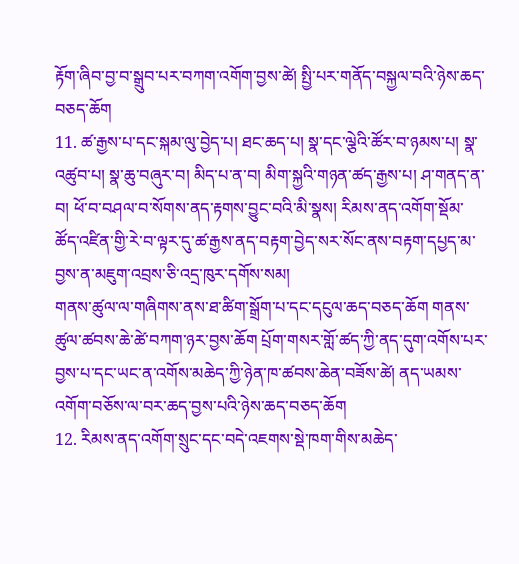རྟོག་ཞིབ་བྱ་བ་སྒྲུབ་པར་བཀག་འགོག་བྱས་ཚེ། སྤྱི་པར་གནོད་བསྐྱལ་བའི་ཉེས་ཆད་བཅད་ཆོག
11. ཚ་རྒྱས་པ་དང་སྐམ་ལུ་བྱེད་པ། ཐང་ཆད་པ། སྣ་དང་ལྕེའི་ཚོར་བ་ཉམས་པ། སྣ་འཚུབ་པ། སྣ་ཆུ་བཞུར་བ། མིད་པ་ན་བ། མིག་སྐྱའི་གཉན་ཚད་རྒྱས་པ། ཤ་གནད་ན་བ། ཕོ་བ་བཤལ་བ་སོགས་ནད་རྟགས་བྱུང་བའི་མི་སྣས། རིམས་ནད་འགོག་སྡོམ་ཚོད་འཛིན་གྱི་རེ་བ་ལྟར་དུ་ཚ་རྒྱས་ནད་བརྟག་བྱེད་སར་སོང་ནས་བརྟག་དཔྱད་མ་བྱས་ན་མཇུག་འབྲས་ཅི་འདྲ་ཁུར་དགོས་སམ།
གནས་ཚུལ་ལ་གཞིགས་ནས་ཐ་ཚིག་སྒྲོག་པ་དང་དངུལ་ཆད་བཅད་ཆོག གནས་ཚུལ་ཚབས་ཆེ་ཚེ་བཀག་ཉར་བྱས་ཆོག པྲོག་གསར་གློ་ཚད་ཀྱི་ནད་དུག་འགོས་པར་བྱས་པ་དང་ཡང་ན་འགོས་མཆེད་ཀྱི་ཉེན་ཁ་ཚབས་ཆེན་བཟོས་ཚེ། ནད་ཡམས་འགོག་བཅོས་ལ་བར་ཆད་བྱས་པའི་ཉེས་ཆད་བཅད་ཆོག
12. རིམས་ནད་འགོག་སྲུང་དང་བདེ་འཇགས་སྡེ་ཁག་གིས་མཆེད་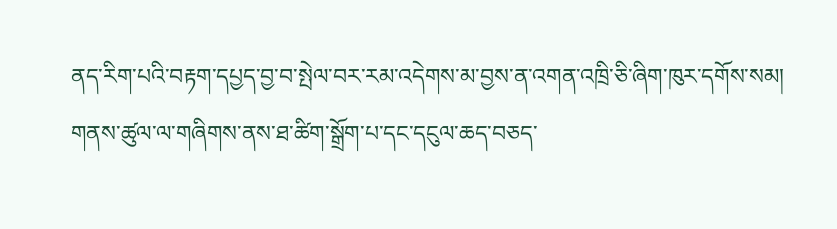ནད་རིག་པའི་བརྟག་དཔྱད་བྱ་བ་སྤེལ་བར་རམ་འདེགས་མ་བྱས་ན་འགན་འཁྲི་ཅི་ཞིག་ཁུར་དགོས་སམ།
གནས་ཚུལ་ལ་གཞིགས་ནས་ཐ་ཚིག་སྒྲོག་པ་དང་དངུལ་ཆད་བཅད་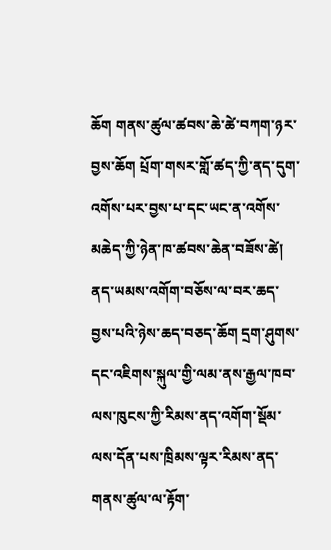ཆོག གནས་ཚུལ་ཚབས་ཆེ་ཚེ་བཀག་ཉར་བྱས་ཆོག པྲོག་གསར་གློ་ཚད་ཀྱི་ནད་དུག་འགོས་པར་བྱས་པ་དང་ཡང་ན་འགོས་མཆེད་ཀྱི་ཉེན་ཁ་ཚབས་ཆེན་བཟོས་ཚེ། ནད་ཡམས་འགོག་བཅོས་ལ་བར་ཆད་བྱས་པའི་ཉེས་ཆད་བཅད་ཆོག དྲག་ཤུགས་དང་འཇིགས་སྐུལ་གྱི་ལམ་ནས་རྒྱལ་ཁབ་ལས་ཁུངས་ཀྱི་རིམས་ནད་འགོག་སྡོམ་ལས་དོན་པས་ཁྲིམས་ལྟར་རིམས་ནད་གནས་ཚུལ་ལ་རྟོག་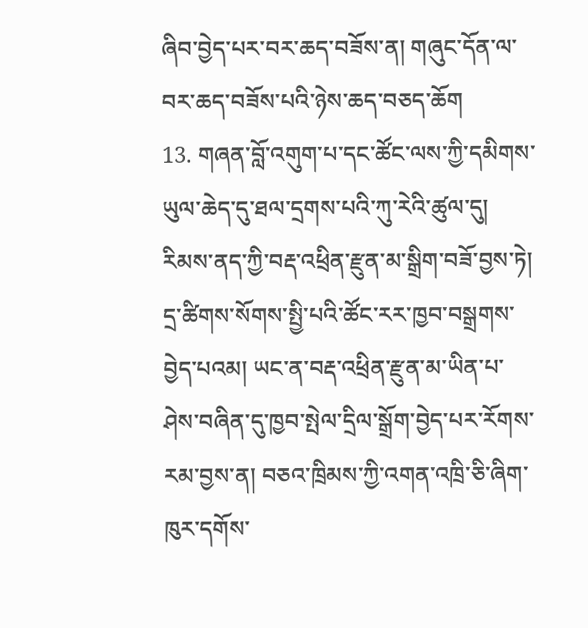ཞིབ་བྱེད་པར་བར་ཆད་བཟོས་ན། གཞུང་དོན་ལ་བར་ཆད་བཟོས་པའི་ཉེས་ཆད་བཅད་ཆོག
13. གཞན་བློ་འགུག་པ་དང་ཚོང་ལས་ཀྱི་དམིགས་ཡུལ་ཆེད་དུ་ཐལ་དྲགས་པའི་ཀུ་རེའི་ཚུལ་དུ། རིམས་ནད་ཀྱི་བརྡ་འཕྲིན་རྫུན་མ་སྒྲིག་བཟོ་བྱས་ཏེ། དྲ་ཚིགས་སོགས་སྤྱི་པའི་ཚོང་རར་ཁྱབ་བསྒྲགས་བྱེད་པའམ། ཡང་ན་བརྡ་འཕྲིན་རྫུན་མ་ཡིན་པ་ཤེས་བཞིན་དུ་ཁྱབ་སྤེལ་དྲིལ་སྒྲོག་བྱེད་པར་རོགས་རམ་བྱས་ན། བཅའ་ཁྲིམས་ཀྱི་འགན་འཁྲི་ཅི་ཞིག་ཁུར་དགོས་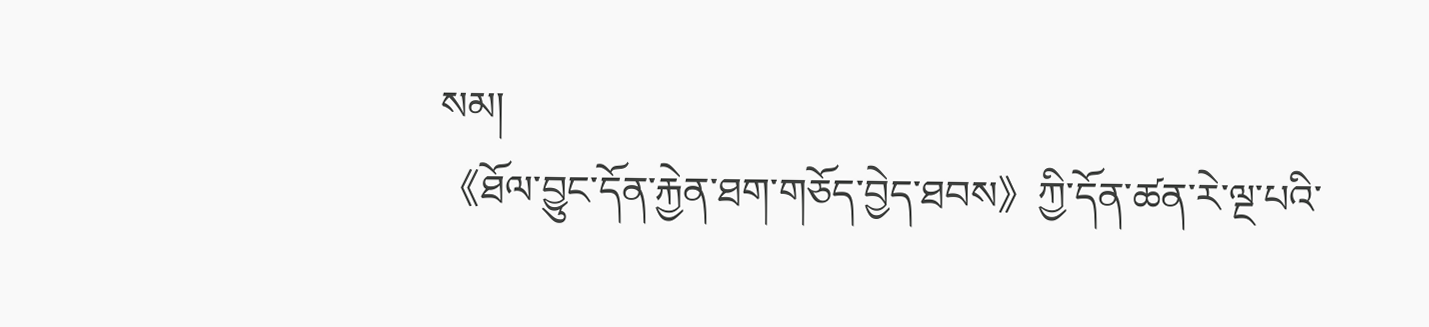སམ།
《ཐོལ་བྱུང་དོན་རྐྱེན་ཐག་གཅོད་བྱེད་ཐབས》ཀྱི་དོན་ཚན་རེ་ལྔ་པའི་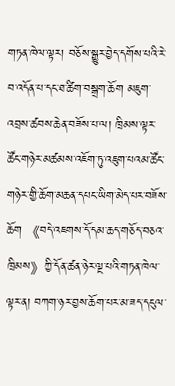གཏན་ཁེལ་ལྟར། བཅོས་སྒྱུར་བྱེད་དགོས་པའི་རེ་བ་འདོན་པ་དང་ཐ་ཚིག་བསྒྲག་ཆོག མཇུག་འབྲས་ཚབས་ཆེན་བཟོས་པ་ལ། ཁྲིམས་ལྟར་ཚོང་གཉེར་མཚམས་འཇོག་ཏུ་འཇུག་པའམ་ཚོང་གཉེར་གྱི་ཆོག་མཆན་དཔང་ཡིག་མེད་པར་བཟོས་ཆོག 《བདེ་འཇགས་དོ་དམ་ཆད་གཅོད་བཅའ་ཁྲིམས》ཀྱི་དོན་ཚན་ཉེར་ལྔ་པའི་གཏན་ཁེལ་ལྟར་ན། བཀག་ཉར་བྱས་ཆོག་པར་མ་ཟད་དངུལ་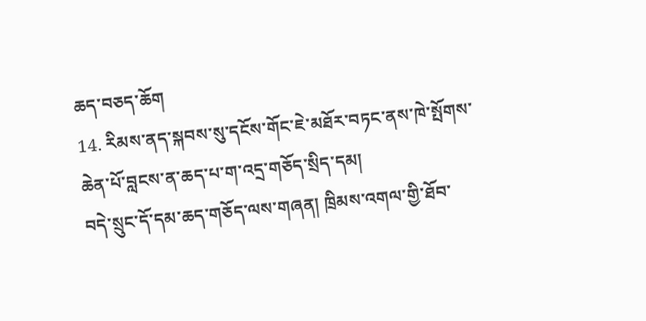ཆད་བཅད་ཆོག
14. རིམས་ནད་སྐབས་སུ་དངོས་གོང་ཇེ་མཐོར་བཏང་ནས་ཁེ་སྤོགས་ཆེན་པོ་བླངས་ན་ཆད་པ་ག་འདྲ་གཅོད་སྲིད་དམ།
བདེ་སྲུང་དོ་དམ་ཆད་གཅོད་ལས་གཞན། ཁྲིམས་འགལ་གྱི་ཐོབ་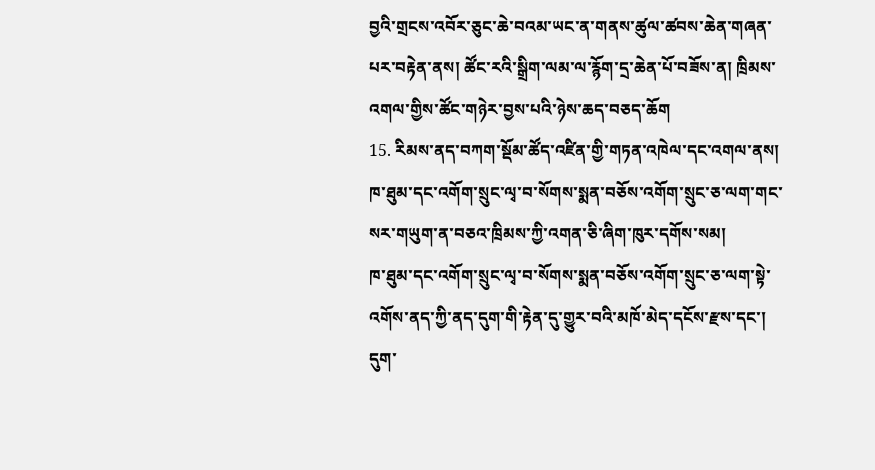བྱའི་གྲངས་འབོར་ཅུང་ཆེ་བའམ་ཡང་ན་གནས་ཚུལ་ཚབས་ཆེན་གཞན་པར་བརྟེན་ནས། ཚོང་རའི་སྒྲིག་ལམ་ལ་རྙོག་དྲ་ཆེན་པོ་བཟོས་ན། ཁྲིམས་འགལ་གྱིས་ཚོང་གཉེར་བྱས་པའི་ཉེས་ཆད་བཅད་ཆོག
15. རིམས་ནད་བཀག་སྡོམ་ཚོད་འཛིན་གྱི་གཏན་འཁེལ་དང་འགལ་ནས། ཁ་ཐུམ་དང་འགོག་སྲུང་ལྭ་བ་སོགས་སྨན་བཅོས་འགོག་སྲུང་ཅ་ལག་གང་སར་གཡུག་ན་བཅའ་ཁྲིམས་ཀྱི་འགན་ཅི་ཞིག་ཁུར་དགོས་སམ།
ཁ་ཐུམ་དང་འགོག་སྲུང་ལྭ་བ་སོགས་སྨན་བཅོས་འགོག་སྲུང་ཅ་ལག་སྟེ་འགོས་ནད་ཀྱི་ནད་དུག་གི་རྟེན་དུ་གྱུར་བའི་མཁོ་མེད་དངོས་རྫས་དང་། དུག་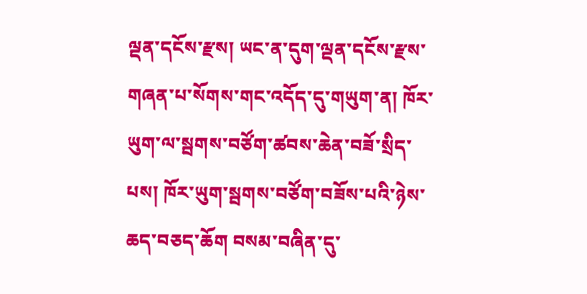ལྡན་དངོས་རྫས། ཡང་ན་དུག་ལྡན་དངོས་རྫས་གཞན་པ་སོགས་གང་འདོད་དུ་གཡུག་ན། ཁོར་ཡུག་ལ་སྦགས་བཙོག་ཚབས་ཆེན་བཟོ་སྲིད་པས། ཁོར་ཡུག་སྦགས་བཙོག་བཟོས་པའི་ཉེས་ཆད་བཅད་ཆོག བསམ་བཞིན་དུ་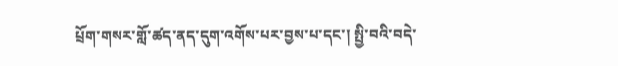པྲོག་གསར་གློ་ཚད་ནད་དུག་འགོས་པར་བྱས་པ་དང་། སྤྱི་བའི་བདེ་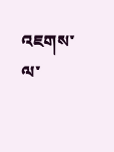འཇགས་ལ་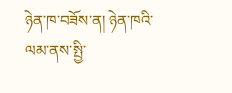ཉེན་ཁ་བཟོས་ན། ཉེན་ཁའི་ལམ་ནས་སྤྱི་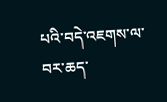པའི་བདེ་འཇགས་ལ་བར་ཆད་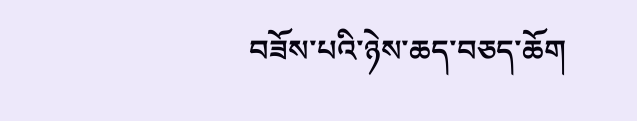བཟོས་པའི་ཉེས་ཆད་བཅད་ཆོག